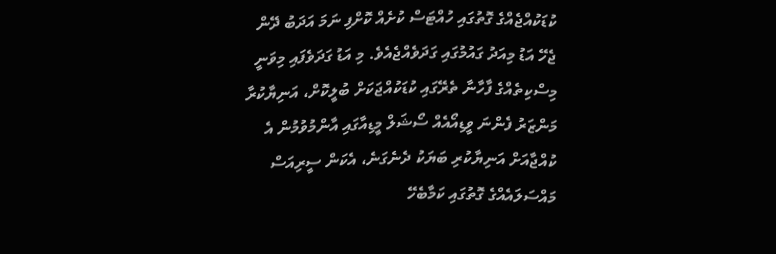ކުޑަކުއްޖެއްގެ ގޮތުގައި ހުއްޓަސް ކުށެއް ކޮށްފި ނަމަ އަދަބު ދޭން ޖެހޭ އަޑު މިއަދު ގައުމުގައި ގަދަވެއްޖެއެވެ. މި އަޑު ގަދަވެފައި މިވަނީ މިސްކިތެއްގެ ފާހާނާ ތެރޭގައި ކުޑަކުއްޖަކަށް ބުލީކޮށް، އަނިޔާކުރާ މަންޒަރު ފެންނަ ވީޑިއޯއެއް ސޯޝަލް މީޑިއާގައި އާންމުވުމުން އެ ކުއްޖާއަށް އަނިޔާކުރި ބަޔަކު ދެނެގަނެ، އެކަން ސީރިއަސް މައްސަލައެއްގެ ގޮތުގައި ކަމާބެހޭ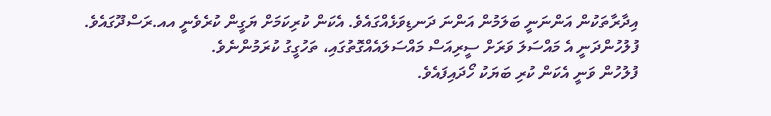އިދާރާތަކުން އަންނަނީ ބަލަމުން އަންނަ ދަނޑިވަޅެއްގައެވެ. އެކަން ކުރިކަމަށް ޔަގީން ކުރެވެނީ އއ.ރަސްދޫގައެވެ. ފުލުހުންދަނީ އެ މައްސަލަ ވަރަށް ސީރިއަސް މައްސަލައެއްގޮތުގައި، ތަހުގީގު ކުރަމުންނެވެ.
ފުލުހުން ވަނީ އެކަން ކުރި ބަޔަކު ހޯދައިފައެވެ.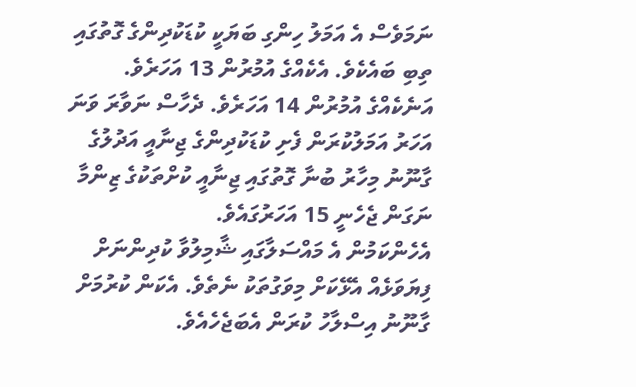ނަމަވެސް އެ އަމަލު ހިންގި ބަޔަކީ ކުޑަކުދިންގެ ގޮތުގައި ތިބި ބައެކެވެ. އެކެއްގެ އުމުރުން 13 އަހަރެވެ. އަނެކެއްގެ އުމުރުން 14 އަހަރެވެ. ދެހާސް ނަވާރަ ވަނަ އަހަރު އަމަލުކުރަން ފެށި ކުޑަކުދިންގެ ޖިނާއީ އަދުލުގެ ގާނޫނު މިހާރު ބުނާ ގޮތުގައި ޖިނާއީ ކުށްތަކުގެ ޒިންމާ ނަގަން ޖެހެނީ 15 އަހަރުގައެވެ.
އެހެންކަމުން އެ މައްސަލާގައި ޝާމިލުވާ ކުދިންނަށް ފިޔަވަޅެއް އެޅޭކަށް މިވަގުތަކު ނެތެވެ. އެކަން ކުރުމަށް ގާނޫނު އިސްލާހު ކުރަން އެބަޖެހެއެވެ.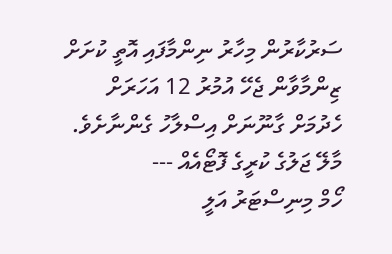ސަރުކާރުން މިހާރު ނިންމާފައި އޮތީ ކުށަށް ޒިންމާވާން ޖެހޭ އުމުރު 12 އަހަރަށް ހެދުމަށް ގާނޫނަށް އިސްލާހު ގެންނާށެވެ.
މާލޭ ޖަލުގެ ކުރީގެ ފޮޓޯއެއް ---
ހޯމް މިނިސްޓަރު އަލީ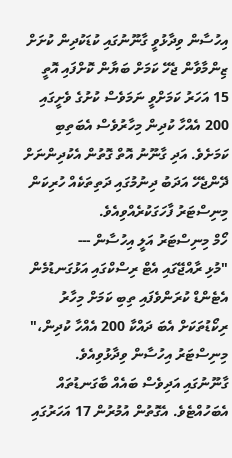އިހުސާން ވިދާޅުވީ ގާނޫނުގައި ކުޑަކުދިން ކުށަށް ޒިންމާވާން ޖެހޭ ކަމަށް ބަޔާން ކޮށްފައި އޮތީ 15 އަހަރު ކަމަށްވީ ނަމަވެސް ކުށުގެ ވެށީގައި 200 އެއްހާ ކުދިން މިހާރުވެސް އެބަތިބި ކަމަށެވެ. އަދި ގާނޫނު އޮތް ގޮތުން އެކުދިންނަށް ދޭންޖެހޭ އަދަބު ދިނުމުގައި ދަތިތަކެއް ހުރިކަން މިނިސްޓަރު ފާހަގަކުރެއްވިއެވެ.
ހޯމް މިނިސްޓަރު އަލީ އިހުސާން ---
"މުޅި ރާއްޖޭގައި އެޓް ރިސްކްގައި އަޅުގަނޑުމެން އެޓެންޑް ކުރަންވެފައި ތިބި ކަމަށް މިހާރު ރިކޯޑުތަކަށް އެބަ ދައްކާ 200 އެއްހާ ކުދިން،" މިނިސްޓަރު އިހުސާން ވިދާޅުވިއެވެ.
ގާނޫނުގައި އަދިވެސް ބައެއް ބާގަނޑުތައް އެބަހުއްޓެވެ. އެގޮތުން އުމުރުން 17 އަހަރުގައި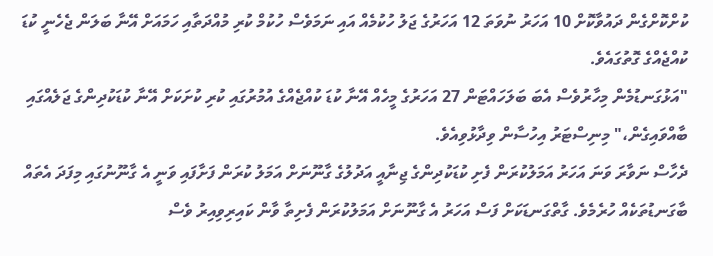ކުށްކޮށްގެން ދައުވާކޮށް 10 އަހަރު ނުވަތަ 12 އަހަރުގެ ޖަލު ހުކުމެއް އައި ނަމަވެސް ހުކުމް ކުރި މުއްދަތާއި ހަމައަށް އޭނާ ބަލަން ޖެހެނީ ކުޑަ ކުއްޖެއްގެ ގޮތުގައެވެ.
"އަޅުގަނޑުމެން މިހާރުވެސް އެބަ ބަލަހައްޓަން 27 އަހަރުގެ މީހެއް އޭނާ ކުޑަ ކުއްޖެއްގެ އުމުރުގައި ކުރި ކުށަކަށް އޭނާ ކުޑަކުދިންގެ ޖަލެއްގައި ބާއްވައިގެން،" މިނިސްޓަރު އިހުސާން ވިދާޅުވިއެވެ.
ދެހާސް ނަވާރަ ވަނަ އަހަރު އަމަލުކުރަން ފެށި ކުޑަކުދިންގެ ޖިނާއީ އަދުލުގެ ގާނޫނަށް އަމަލު ކުރަން ފަށާފައި ވަނީ އެ ގާނޫނުގައި މިފަދަ އެތައް ބާގަނޑުތަކެއް ހުރެމެވެ. ގާތްގަނޑަކަށް ފަސް އަހަރު އެ ގާނޫނަށް އަމަލުކުރަން ފެށިތާ ވާން ކައިރިވިއިރު ވެސް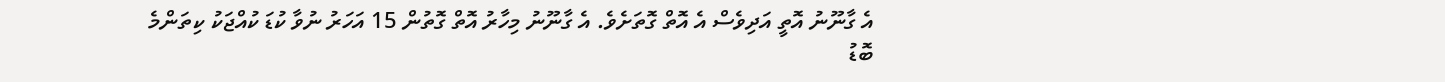އެ ގާނޫނު އޮތީ އަދިވެސް އެ އޮތް ގޮތަށެވެ. އެ ގާނޫނު މިހާރު އޮތް ގޮތުން 15 އަހަރު ނުވާ ކުޑަ ކުއްޖަކު ކިތަންމެ ބޮޑު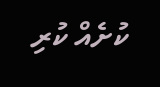ކުށެއް ކުރި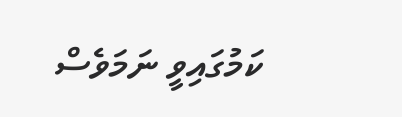ކަމުގައިވީ ނަމަވެސް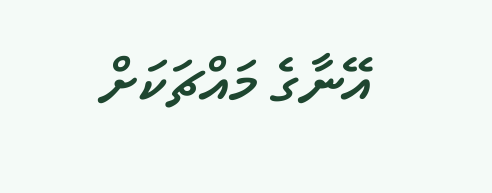އޭނާގެ މައްޗަކަށް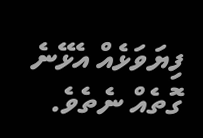ފިޔަވަޅެއް އެޅޭނެ ގޮތެއް ނެތެވެ.